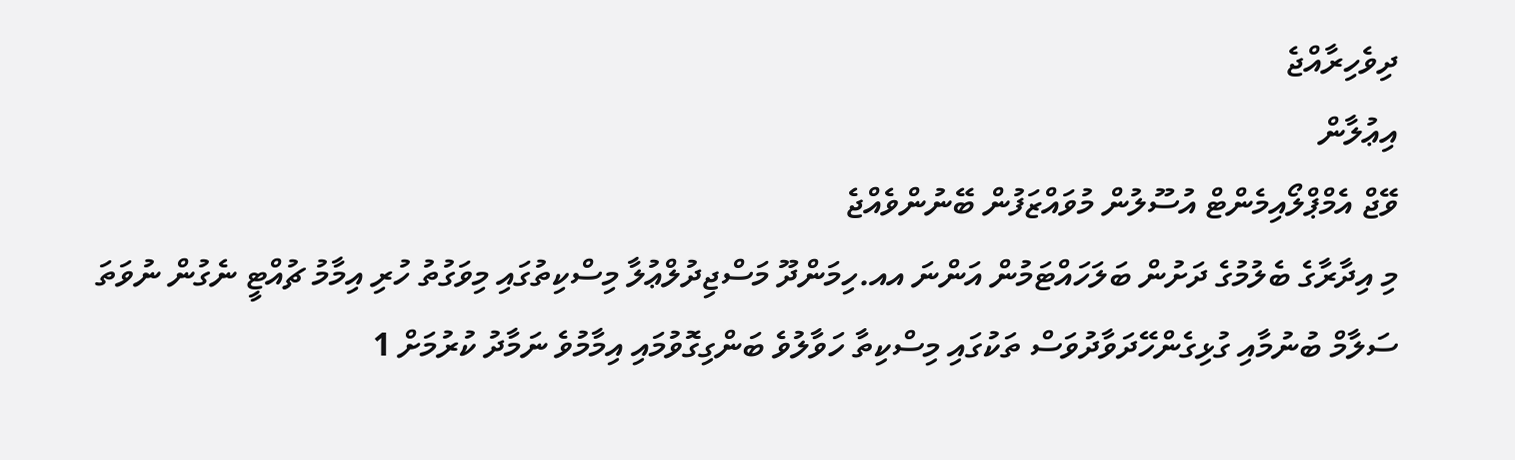ދިވެހިރާއްޖެ
އިޢުލާން
ވޭޖް އެމްޕްލޯއިމެންޓް އުސޫލުން މުވައްޒަފުން ބޭނުންވެއްޖެ
މި އިދާރާގެ ބެލުމުގެ ދަށުން ބަލަހައްޓަމުން އަންނަ އއ.ހިމަންދޫ މަސްޖިދުލްޢުލާ މިސްކިތުގައި މިވަގުތު ހުރި އިމާމު ޗުއްޓީ ނެގުން ނުވަތަ ސަލާމް ބުނުމާއި ގުޅިގެންހޭދަވާދުވަސް ތަކުގައި މިސްކިތާ ހަވާލުވެ ބަންގިގޮވުމައި އިމާމުވެ ނަމާދު ކުރުމަށް 1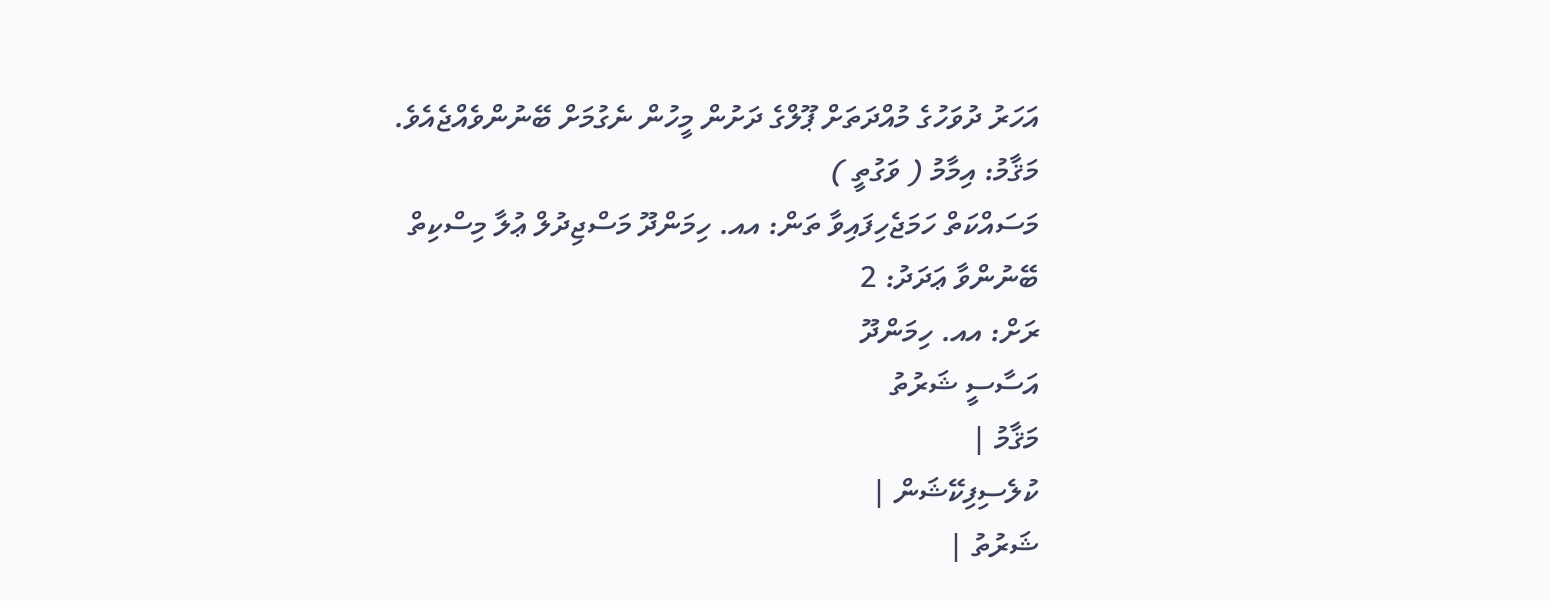އަހަރު ދުވަހުގެ މުއްދަތަށް ޕޫލްގެ ދަށުން މީހުން ނެގުމަށް ބޭނުންވެއްޖެއެވެ.
މަޤާމު: އިމާމު ( ވަގުތީ )
މަސައްކަތް ހަމަޖެހިފައިވާ ތަން: އއ. ހިމަންދޫ މަސްޖިދުލް ޢުލާ މިސްކިތް
ބޭނުންވާ ޢަދަދު: 2
ރަށް: އއ. ހިމަންދޫ
އަސާސީ ޝަރުތު
މަޤާމު |
ކުލެސިފިކޭޝަން |
ޝަރުތު |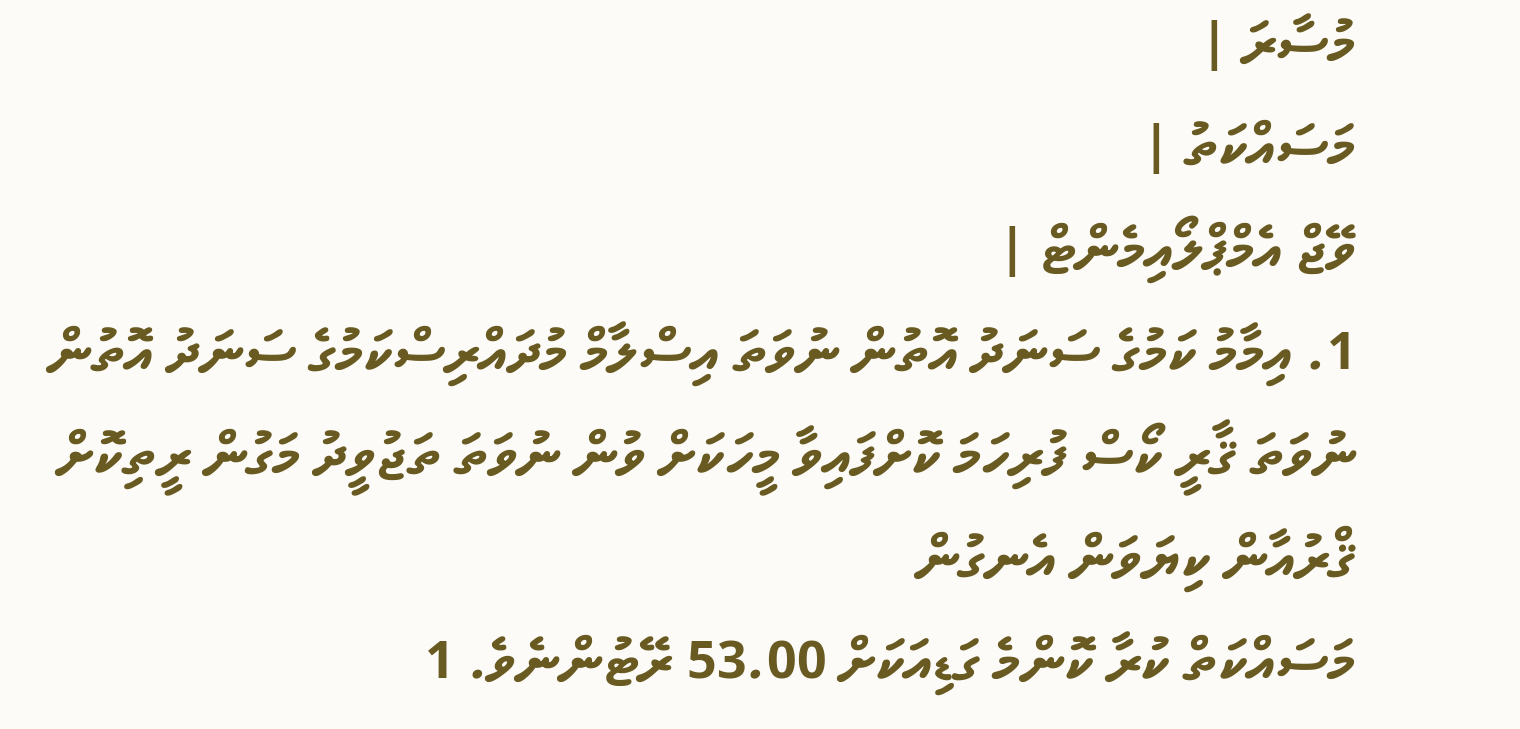މުސާރަ |
މަސައްކަތު |
ވޭޖް އެމްޕްލޯއިމެންޓް |
1. އިމާމު ކަމުގެ ސަނަދު އޮތުން ނުވަތަ އިސްލާމް މުދައްރިސްކަމުގެ ސަނަދު އޮތުން ނުވަތަ ޤާރީ ކޯސް ފުރިހަމަ ކޮށްފައިވާ މީހަކަށް ވުން ނުވަތަ ތަޖުވީދު މަގުން ރީތިކޮށް ޤްރުއާން ކިޔަވަން އެނގުން
މަސައްކަތް ކުރާ ކޮންމެ ގަޑިއަކަށް 53.00 ރޭޓުންނެވެ. 1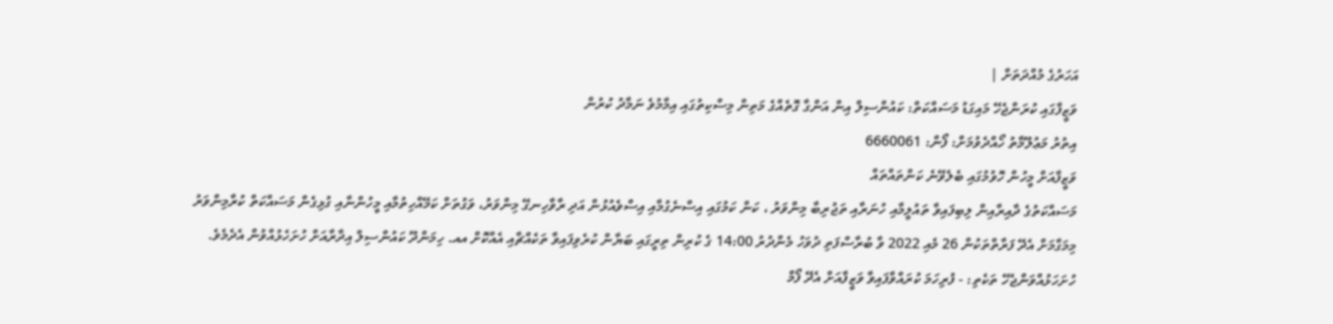އަހަރުގެ މުއްދަތަށް |
ވަޒީފާގައި ކުރަންޖެހޭ މައިގަޑު މަސައްކަތް: ކައުންސިލް އިން އަންގާ ގޮތެއްގެ މަތިން މިސްކިތުގައި އިމާމުވެ ނަމާދު ކުރުން
އިތުރު މަޢުލޫމާތު ހޯއްދެވުމަށް: ފޯން: 6660061
ވަޒީފާއަށް މީހުން ހޮވުމުގައި ބެލެވޭނެ ކަންތައްތައް
މަސައްކަތުގެ ދާއިރާއިން ލިބިފައިވާ ތައުލީމާއި ހުނަރާއި ތަޖުރިބާ މިންވަރު ، ކަން ކަމުގައި އިސްނެގުމާއި އިސްވެއުޅުން އަދި ރާވާހިނގޭ މިންވަރު، ވަގުތަށް ކަމޭއްހިތުމާއި މީހުންނާއި ގުޅިގެން މަސައްކަތް ކުރާމިންވަރު
މިމަގާމަށް އެދޭ ފަރާތްތަކުން 26 މެއި 2022 ވާ ބުރާސްފަތި ދުވަހު މެންދުރު 14:00 ގެ ކުރިން ތިރީގައި ބަޔާން ކުރެވިފައިވާ ތަކެއްޗާއި އެއްކޮށް އއ. ހިމަންދޫ ކައުންސިލް އިދާރާއަށް ހުށަހެޅުއްވުން އެދެމެވެ.
ހުށަހަޅުއްވަންޖެހޭ ތަކެތި: - ފުރިހަމަ ކުރައްވާފައިވާ ވަޒީފާއަށް އެދޭ ފޯމް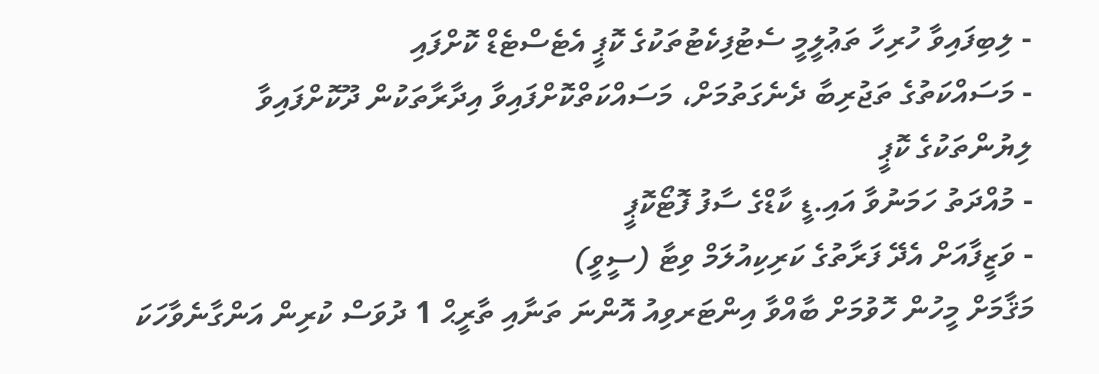- ލިބިފައިވާ ހުރިހާ ތަޢުލީމީ ސެޓުފިކެޓުތަކުގެ ކޮޕީ އެޓެސްޓެޑް ކޮށްފައި
- މަސައްކަތުގެ ތަޖުރިބާ ދެނެގަތުމަށް، މަސައްކަތްކޮށްފައިވާ އިދާރާތަކުން ދޫކޮށްފައިވާ
ލިޔުންތަކުގެ ކޮޕީ
- މުއްދަތު ހަމަނުވާ އައި.ޑީ ކާޑްގެ ސާފު ފޮޓޯކޮޕީ
- ވަޒީފާއަށް އެދޭ ފަރާތުގެ ކަރިކިއުލަމް ވިޓާ (ސީވީ)
މަޤާމަށް މީހުން ހޮވުމަށް ބާއްވާ އިންޓަރވިއު އޮންނަ ތަނާއި ތާރީޙް 1 ދުވަސް ކުރިން އަންގާނެވާހަކަ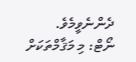ދެންނެވީމެވެ.
ނޯޓް: މި މަޤާމްތަކަށް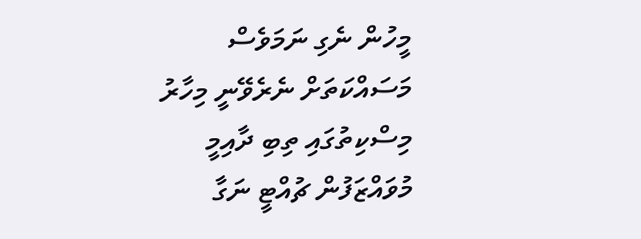މީހުން ނެގި ނަމަވެސް މަސައްކަތަށް ނެރެވޭނީ މިހާރު މިސްކިތުގައި ތިބި ދާއިމީ މުވައްޒަފުން ޗުއްޓީ ނަގާ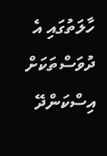ހާލަތުގައި އެ ދުވަސްތަކަށް އިސްކަންދޭ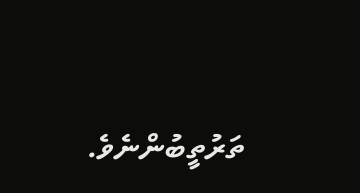ތަރުތީބުންނެވެ.